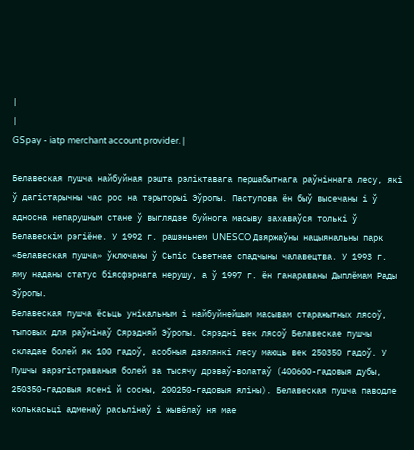|
|
GSpay - iatp merchant account provider. |

Белавеская пушча найбуйная рэшта рэліктавага першабытнага раўніннага лесу, які ў дагістарычны час рос на тэрыторыі Эўропы. Паступова ён быў высечаны і ў адносна непарушным стане ў выглядзе буйнога масыву захаваўся толькі ў Белавескім рэгіёне. У 1992 г. рашэньнем UNESCO Дзяржаўны нацыянальны парк «Белавеская пушча» ўключаны ў Сьпіс Сьветнае спадчыны чалавецтва. У 1993 г. яму наданы статус біясфэрнага нерушу, а ў 1997 г. ён ганараваны Дыплёмам Рады Эўропы.
Белавеская пушча ёсьць унікальным і найбуйнейшым масывам старажытных лясоў, тыповых для раўнінаў Сярэдняй Эўропы. Сярэдні век лясоў Белавескае пушчы складае болей як 100 гадоў, асобныя дзялянкі лесу маюць век 250350 гадоў. У Пушчы зарэгістраваныя болей за тысячу дрэваў-волатаў (400600-гадовыя дубы, 250350-гадовыя ясені й сосны, 200250-гадовыя яліны). Белавеская пушча паводле колькасьці адменаў расьлінаў і жывёлаў ня мае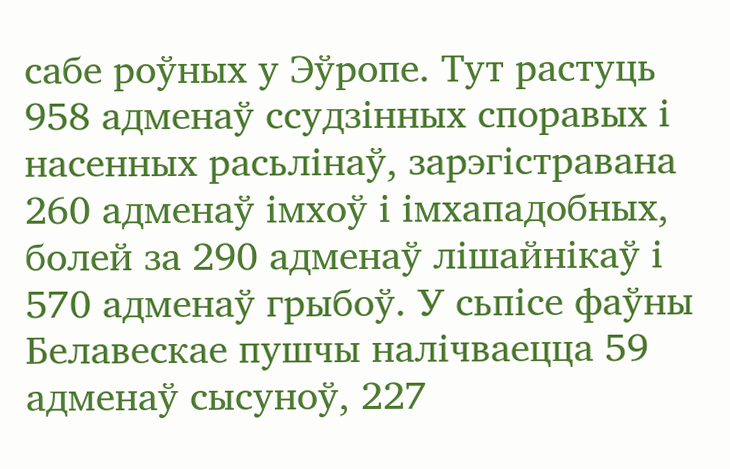сабе роўных у Эўропе. Тут растуць 958 адменаў ссудзінных споравых і насенных расьлінаў, зарэгістравана 260 адменаў імхоў і імхападобных, болей за 290 адменаў лішайнікаў і 570 адменаў грыбоў. У сьпісе фаўны Белавескае пушчы налічваецца 59 адменаў сысуноў, 227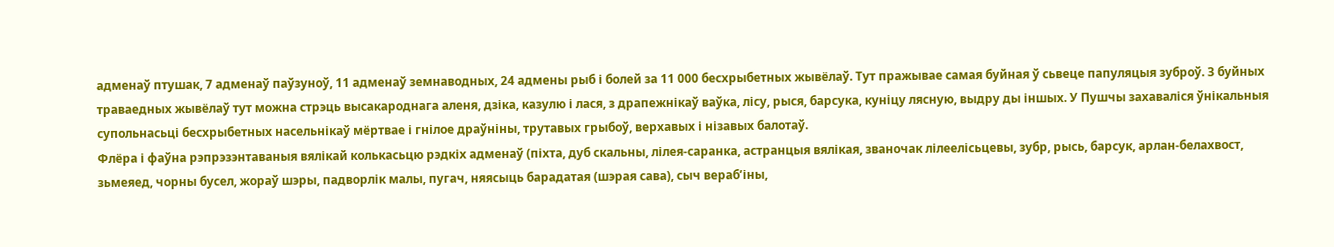адменаў птушак, 7 адменаў паўзуноў, 11 адменаў земнаводных, 24 адмены рыб і болей за 11 000 бесхрыбетных жывёлаў. Тут пражывае самая буйная ў сьвеце папуляцыя зуброў. З буйных траваедных жывёлаў тут можна стрэць высакароднага аленя, дзіка, казулю і лася, з драпежнікаў ваўка, лісу, рыся, барсука, куніцу лясную, выдру ды іншых. У Пушчы захаваліся ўнікальныя супольнасьці бесхрыбетных насельнікаў мёртвае і гнілое драўніны, трутавых грыбоў, верхавых і нізавых балотаў.
Флёра і фаўна рэпрэзэнтаваныя вялікай колькасьцю рэдкіх адменаў (піхта, дуб скальны, лілея-саранка, астранцыя вялікая, званочак лілеелісьцевы, зубр, рысь, барсук, арлан-белахвост, зьмеяед, чорны бусел, жораў шэры, падворлік малы, пугач, няясыць барадатая (шэрая сава), сыч вераб’іны,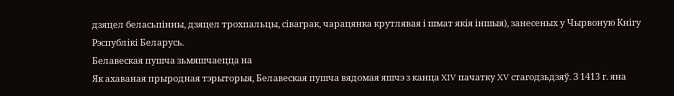дзяцел беласьпінны, дзяцел трохпальцы, сіваграк, чарацянка крутлявая і шмат якія іншыя), занесеных у Чырвоную Кнігу Рэспублікі Беларусь.
Белавеская пушча зьмяшчаецца на
Як ахаваная прыродная тэрыторыя, Белавеская пушча вядомая яшчэ з канца XIV пачатку XV стагодзьдзяў. З 1413 г. яна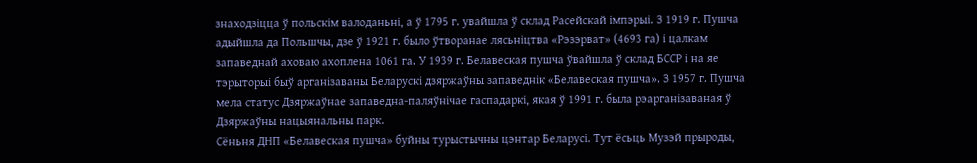знаходзіцца ў польскім валоданьні, а ў 1795 г. увайшла ў склад Расейскай імпэрыі. З 1919 г. Пушча адыйшла да Польшчы, дзе ў 1921 г. было ўтворанае лясьніцтва «Рэзэрват» (4693 га) і цалкам запаведнай аховаю ахоплена 1061 га. У 1939 г. Белавеская пушча ўвайшла ў склад БССР і на яе тэрыторыі быў арганізаваны Беларускі дзяржаўны запаведнік «Белавеская пушча». З 1957 г. Пушча мела статус Дзяржаўнае запаведна-паляўнічае гаспадаркі, якая ў 1991 г. была рэарганізаваная ў Дзяржаўны нацыянальны парк.
Сёньня ДНП «Белавеская пушча» буйны турыстычны цэнтар Беларусі. Тут ёсьць Музэй прыроды,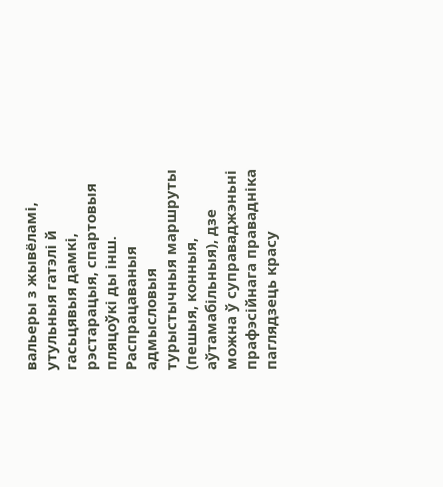вальеры з жывёламі, утульныя гатэлі й гасьцявыя дамкі, рэстарацыя, спартовыя пляцоўкі ды інш. Распрацаваныя адмысловыя турыстычныя маршруты (пешыя, конныя, аўтамабільныя), дзе можна ў суправаджэньні прафэсійнага правадніка паглядзець красу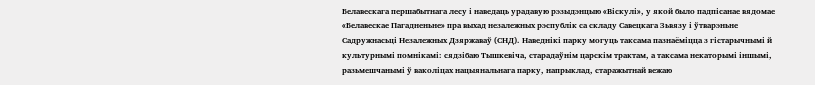Белавескага першабытнага лесу і наведаць урадавую рэзыдэнцыю «Віскулі», у якой было падпісанае вядомае «Белавескае Пагадненьне» пра выхад незалежных рэспублік са складу Савецкага Зьвязу і ўтварэньне Садружнасьці Незалежных Дзяржаваў (СНД). Наведнікі парку могуць таксама пазнаёміцца з гістарычнымі й культурнымі помнікамі: сядзібаю Тышкевіча, старадаўнім царскім трактам, а таксама некаторымі іншымі, разьмешчанымі ў ваколіцах нацыянальнага парку, напрыклад, старажытнай вежаю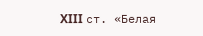XIII ст. «Белая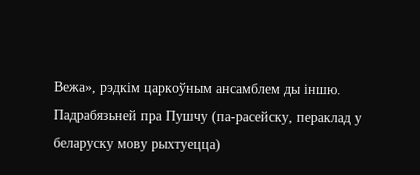Вежа», рэдкім царкоўным ансамблем ды іншю.
Падрабязьней пра Пушчу (па-расейску, пераклад у беларуску мову рыхтуецца)